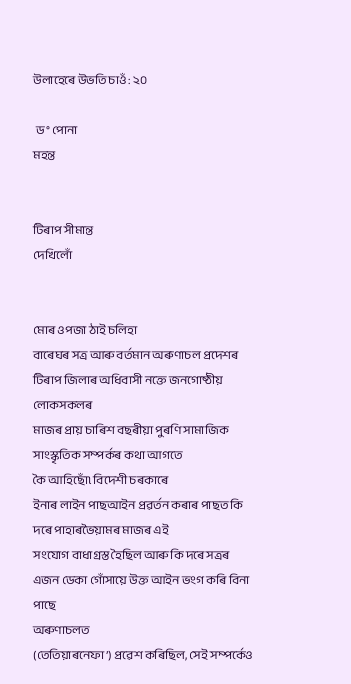উলাহেৰে উভতি চাওঁ : ২০

 ড° পোনা
মহন্ত


টিৰাপ সীমান্ত
দেখিলোঁ


মোৰ ওপজা ঠাই চলিহা
বাৰেঘৰ সত্ৰ আৰু বৰ্তমান অৰুণাচল প্ৰদেশৰ টিৰাপ জিলাৰ অধিবাসী নক্তে জনগোষ্ঠীয় লোকসকলৰ
মাজৰ প্ৰায় চাৰিশ বছৰীয়া পুৰণি সামাজিক
সাংস্কৃতিক সম্পৰ্কৰ কথা আগতে
কৈ আহিছোঁ৷ বিদেশী চৰকাৰে
ইনাৰ লাইন পাছআইন প্ৰৱৰ্তন কৰাৰ পাছত কি দৰে পাহাৰভৈয়ামৰ মাজৰ এই
সংযোগ বাধাগ্ৰস্ত হৈছিল আৰু কি দৰে সত্ৰৰ এজন ডেকা গোঁসায়ে উক্ত আইন ভংগ কৰি বিনা পাছে
অৰুণাচলত
(তেতিয়াৰনেফা’) প্ৰৱেশ কৰিছিল, সেই সম্পৰ্কেও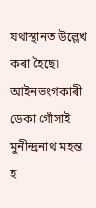যথাস্থানত উল্লেখ কৰা হৈছে৷
আইনভংগকাৰী ডেকা গোঁসাই মুনীন্দ্ৰনাথ মহন্ত হ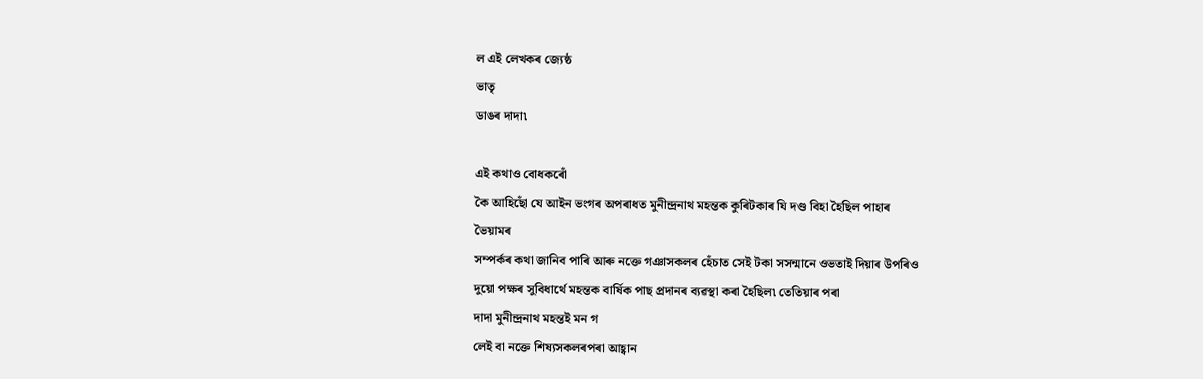ল এই লেখকৰ জ্যেষ্ঠ
ভাতৃ
ডাঙৰ দাদা৷

এই কথাও বোধকৰোঁ
কৈ আহিছোঁ যে আইন ভংগৰ অপৰাধত মুনীন্দ্ৰনাথ মহন্তক কুৰিটকাৰ যি দণ্ড বিহা হৈছিল পাহাৰ
ভৈয়ামৰ
সম্পৰ্কৰ কথা জানিব পাৰি আৰু নক্তে গঞাসকলৰ হেঁচাত সেই টকা সসন্মানে ওভতাই দিয়াৰ উপৰিও
দুয়ো পক্ষৰ সুবিধাৰ্থে মহন্তক বাৰ্ষিক পাছ প্ৰদানৰ ব্যৱস্থা কৰা হৈছিল৷ তেতিয়াৰ পৰা
দাদা মুনীন্দ্ৰনাথ মহন্তই মন গ
লেই বা নক্তে শিষ্যসকলৰপৰা আহ্বান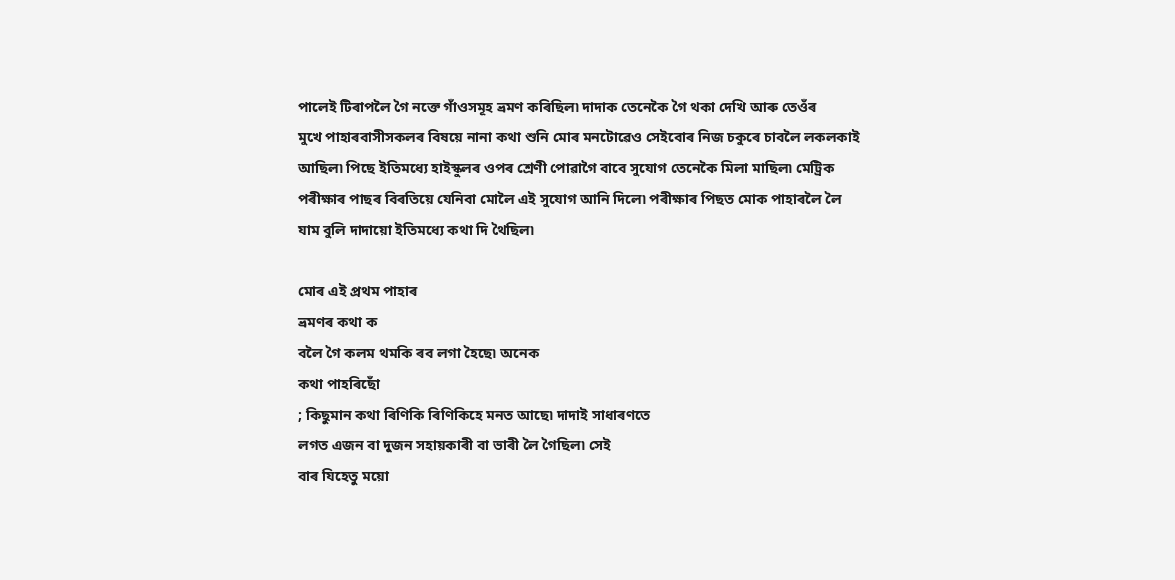পালেই টিৰাপলৈ গৈ নক্তে গাঁওসমূহ ভ্ৰমণ কৰিছিল৷ দাদাক তেনেকৈ গৈ থকা দেখি আৰু তেওঁৰ
মুখে পাহাৰবাসীসকলৰ বিষয়ে নানা কথা শুনি মোৰ মনটোৱেও সেইবোৰ নিজ চকুৰে চাবলৈ লকলকাই
আছিল৷ পিছে ইতিমধ্যে হাইস্কুলৰ ওপৰ শ্ৰেণী পোৱাগৈ বাবে সুযোগ তেনেকৈ মিলা মাছিল৷ মেট্ৰিক
পৰীক্ষাৰ পাছৰ বিৰতিয়ে যেনিবা মোলৈ এই সুযোগ আনি দিলে৷ পৰীক্ষাৰ পিছত মোক পাহাৰলৈ লৈ
যাম বুলি দাদায়ো ইতিমধ্যে কথা দি থৈছিল৷

মোৰ এই প্ৰথম পাহাৰ
ভ্ৰমণৰ কথা ক
বলৈ গৈ কলম থমকি ৰব লগা হৈছে৷ অনেক
কথা পাহৰিছোঁ
; কিছুমান কথা ৰিণিকি ৰিণিকিহে মনত আছে৷ দাদাই সাধাৰণতে
লগত এজন বা দুজন সহায়কাৰী বা ভাৰী লৈ গৈছিল৷ সেই
বাৰ যিহেতু ময়ো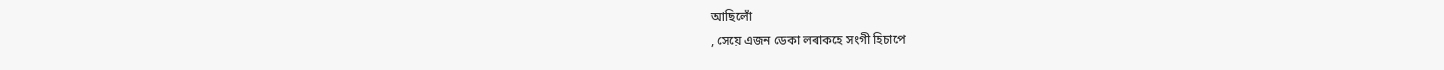আছিলোঁ
, সেয়ে এজন ডেকা লৰাকহে সংগী হিচাপে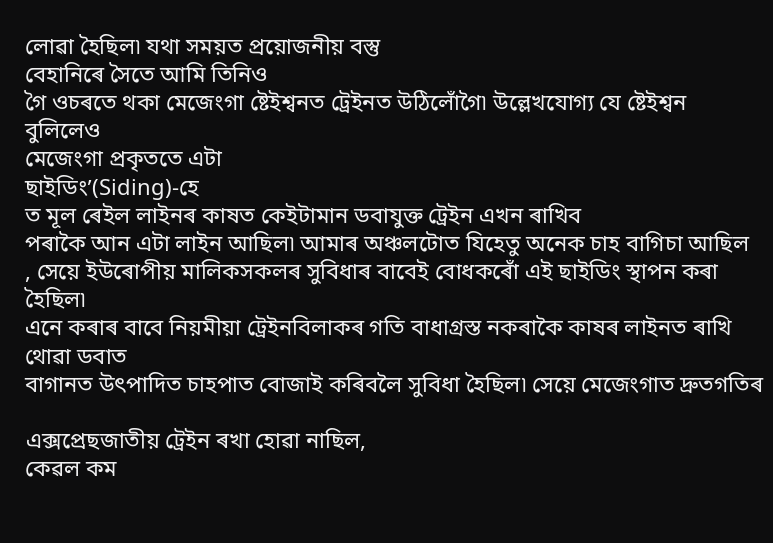লোৱা হৈছিল৷ যথা সময়ত প্ৰয়োজনীয় বস্তু
বেহানিৰে সৈতে আমি তিনিও
গৈ ওচৰতে থকা মেজেংগা ষ্টেইশ্বনত ট্ৰেইনত উঠিলোঁগৈ৷ উল্লেখযোগ্য যে ষ্টেইশ্বন বুলিলেও
মেজেংগা প্ৰকৃততে এটা
ছাইডিং’(Siding)-হে
ত মূল ৰেইল লাইনৰ কাষত কেইটামান ডবাযুক্ত ট্ৰেইন এখন ৰাখিব
পৰাকৈ আন এটা লাইন আছিল৷ আমাৰ অঞ্চলটোত যিহেতু অনেক চাহ বাগিচা আছিল
, সেয়ে ইউৰোপীয় মালিকসকলৰ সুবিধাৰ বাবেই বোধকৰোঁ এই ছাইডিং স্থাপন কৰা হৈছিল৷
এনে কৰাৰ বাবে নিয়মীয়া ট্ৰেইনবিলাকৰ গতি বাধাগ্ৰস্ত নকৰাকৈ কাষৰ লাইনত ৰাখি থোৱা ডবাত
বাগানত উৎপাদিত চাহপাত বোজাই কৰিবলৈ সুবিধা হৈছিল৷ সেয়ে মেজেংগাত দ্ৰুতগতিৰ

এক্সপ্ৰেছজাতীয় ট্ৰেইন ৰখা হোৱা নাছিল,
কেৱল কম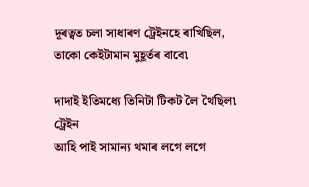দূৰত্বত চলা সাধাৰণ ট্ৰেইনহে ৰাখিছিল, তাকো কেইটামান মুহূৰ্তৰ বাবে৷

দাদাই ইতিমধ্যে তিনিটা টিকট লৈ থৈছিল৷ ট্ৰেইন
আহি পাই সামান্য থমাৰ লগে লগে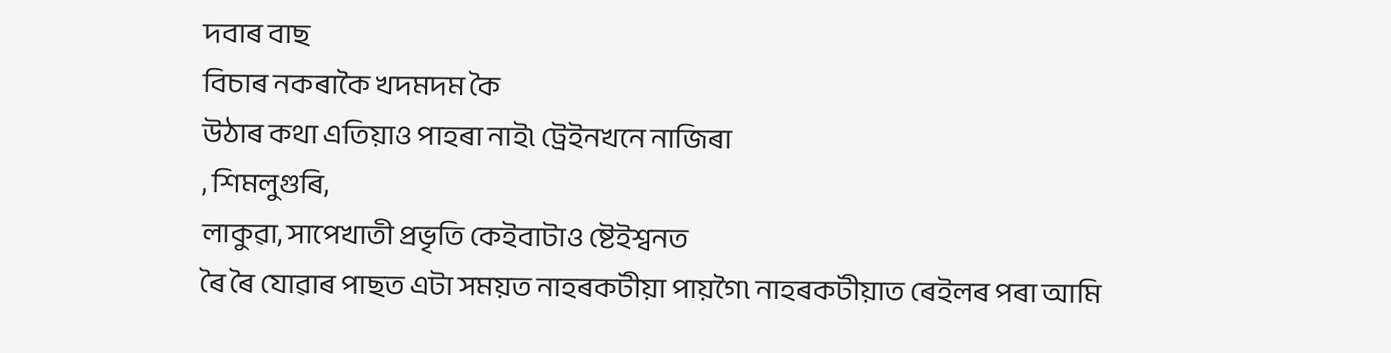দবাৰ বাছ
বিচাৰ নকৰাকৈ খদমদম কৈ
উঠাৰ কথা এতিয়াও পাহৰা নাই৷ ট্ৰেইনখনে নাজিৰা
, শিমলুগুৰি,
লাকুৱা, সাপেখাতী প্ৰভৃতি কেইবাটাও ষ্টেইশ্বনত
ৰৈ ৰৈ যোৱাৰ পাছত এটা সময়ত নাহৰকটীয়া পায়গৈ৷ নাহৰকটীয়াত ৰেইলৰ পৰা আমি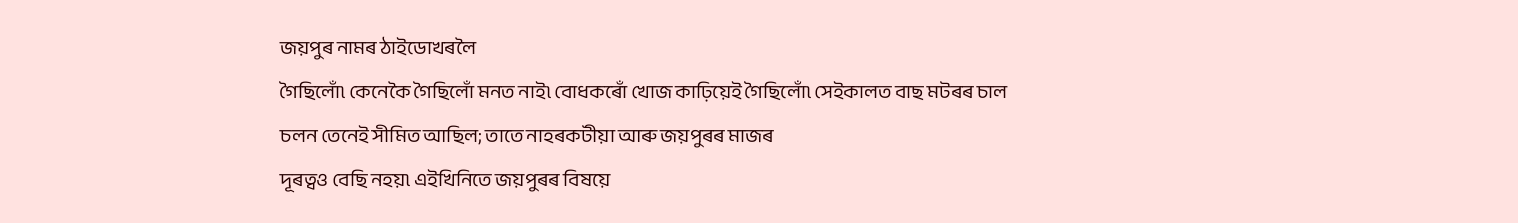জয়পুৰ নামৰ ঠাইডোখৰলৈ
গৈছিলোঁ৷ কেনেকৈ গৈছিলোঁ মনত নাই৷ বোধকৰোঁ খোজ কাঢ়িয়েই গৈছিলোঁ৷ সেইকালত বাছ মটৰৰ চাল
চলন তেনেই সীমিত আছিল; তাতে নাহৰকটীয়া আৰু জয়পুৰৰ মাজৰ
দূৰত্বও বেছি নহয়৷ এইখিনিতে জয়পুৰৰ বিষয়ে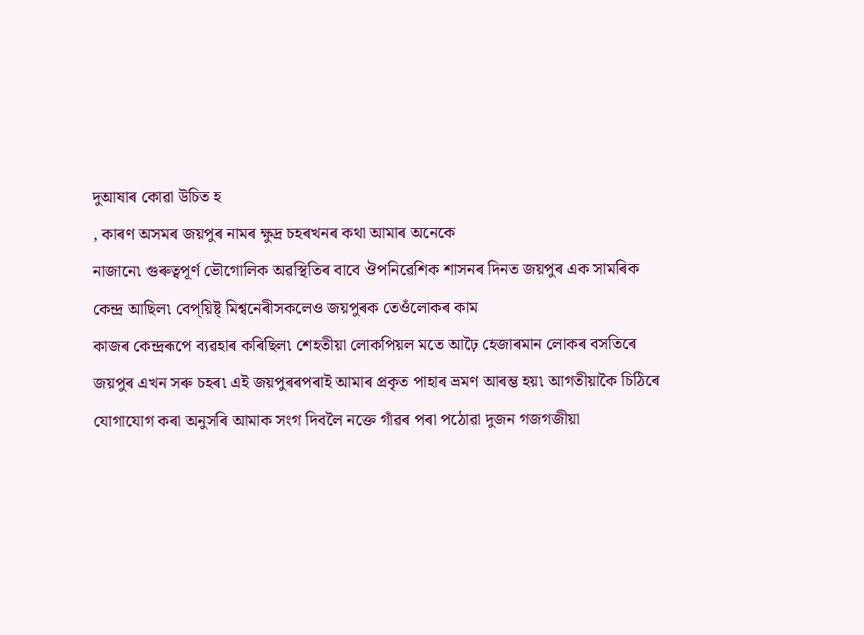দুআষাৰ কোৱা উচিত হ
, কাৰণ অসমৰ জয়পুৰ নামৰ ক্ষুদ্ৰ চহৰখনৰ কথা আমাৰ অনেকে
নাজানে৷ গুৰুত্বপূৰ্ণ ভৌগোলিক অৱস্থিতিৰ বাবে ঔপনিৱেশিক শাসনৰ দিনত জয়পুৰ এক সামৰিক
কেন্দ্ৰ আছিল৷ বেপ্য়িষ্ট্ মিশ্বনেৰীসকলেও জয়পুৰক তেওঁলোকৰ কাম
কাজৰ কেন্দ্ৰৰূপে ব্যৱহাৰ কৰিছিল৷ শেহতীয়া লোকপিয়ল মতে আঢ়ৈ হেজাৰমান লোকৰ বসতিৰে
জয়পুৰ এখন সৰু চহৰ৷ এই জয়পুৰৰপৰাই আমাৰ প্ৰকৃত পাহাৰ ভ্ৰমণ আৰম্ভ হয়৷ আগতীয়াকৈ চিঠিৰে
যোগাযোগ কৰা অনুসৰি আমাক সংগ দিবলৈ নক্তে গাঁৱৰ পৰা পঠোৱা দুজন গজগজীয়া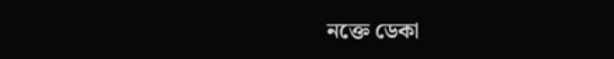নক্তে ডেকা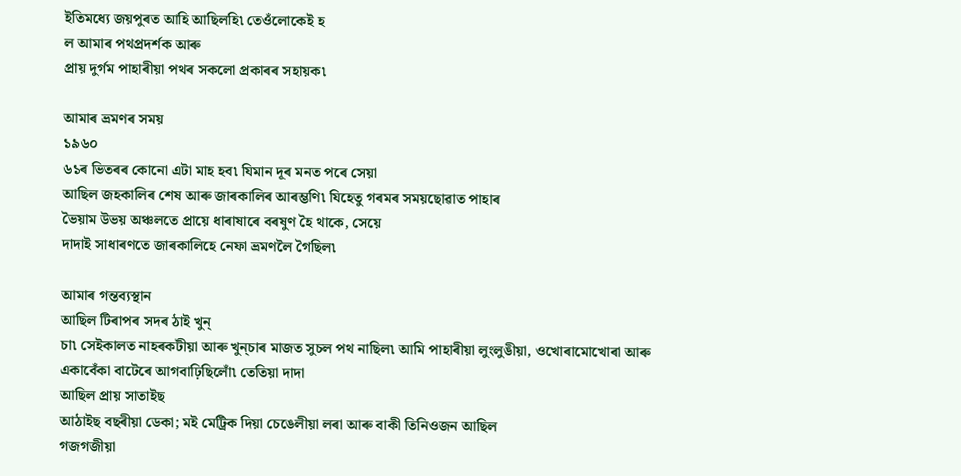ইতিমধ্যে জয়পুৰত আহি আছিলহি৷ তেওঁলোকেই হ
ল আমাৰ পথপ্ৰদৰ্শক আৰু
প্ৰায় দুৰ্গম পাহাৰীয়া পথৰ সকলো প্ৰকাৰৰ সহায়ক৷

আমাৰ ভ্ৰমণৰ সময়
১৯৬০
৬১ৰ ভিতৰৰ কোনো এটা মাহ হব৷ যিমান দূৰ মনত পৰে সেয়া
আছিল জহকালিৰ শেষ আৰু জাৰকালিৰ আৰম্ভণি৷ যিহেতু গৰমৰ সময়ছোৱাত পাহাৰ
ভৈয়াম উভয় অঞ্চলতে প্ৰায়ে ধাৰাষাৰে বৰষুণ হৈ থাকে, সেয়ে
দাদাই সাধাৰণতে জাৰকালিহে নেফা ভ্ৰমণলৈ গৈছিল৷

আমাৰ গন্তব্যস্থান
আছিল টিৰাপৰ সদৰ ঠাই খুন্
চা৷ সেইকালত নাহৰকটীয়া আৰু খুন্‌চাৰ মাজত সুচল পথ নাছিল৷ আমি পাহাৰীয়া লুংলুঙীয়া, ওখোৰামোখোৰা আৰু একাবেঁকা বাটেৰে আগবাঢ়িছিলোঁ৷ তেতিয়া দাদা
আছিল প্ৰায় সাতাইছ
আঠাইছ বছৰীয়া ডেকা; মই মেট্ৰিক দিয়া চেঙেলীয়া লৰা আৰু বাকী তিনিওজন আছিল
গজগজীয়া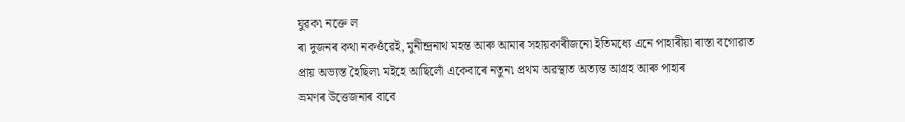যুৱক৷ নক্তে ল
ৰা দুজনৰ কথা নকওঁৱেই, মুনীন্দ্ৰনাথ মহন্ত আৰু আমাৰ সহায়কাৰীজনো ইতিমধ্যে এনে পাহাৰীয়া ৰাস্তা বগোৱাত
প্ৰায় অভ্যস্ত হৈছিল৷ মইহে আছিলোঁ একেবাৰে নতুন৷ প্ৰথম অৱস্থাত অত্যন্ত আগ্ৰহ আৰু পাহাৰ
ভ্ৰমণৰ উত্তেজনাৰ বাবে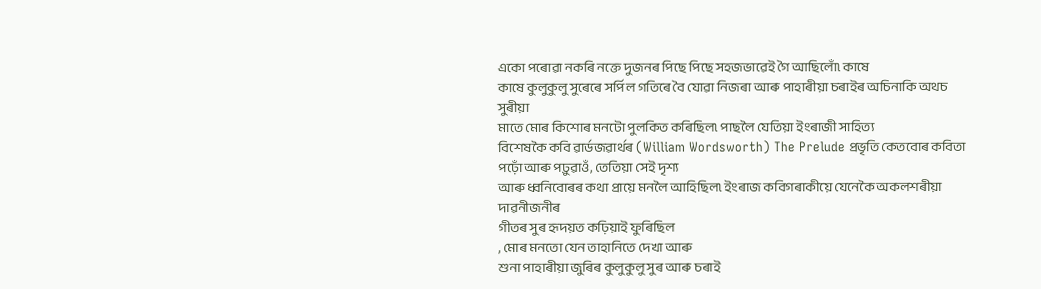একো পৰোৱা নকৰি নক্তে দুজনৰ পিছে পিছে সহজভাৱেই গৈ আছিলোঁ৷ কাষে
কাষে কুলুকুলু সুৰেৰে সৰ্পিল গতিৰে বৈ যোৱা নিজৰা আৰু পাহাৰীয়া চৰাইৰ অচিনাকি অথচ সুৰীয়া
মাতে মোৰ কিশোৰ মনটো পুলকিত কৰিছিল৷ পাছলৈ যেতিয়া ইংৰাজী সাহিত্য
বিশেষকৈ কবি ৱাৰ্ডজৱাৰ্থৰ (William Wordsworth) The Prelude প্ৰভৃতি কেতবোৰ কবিতা পঢ়োঁ আৰু পঢ়ুৱাওঁ, তেতিয়া সেই দৃশ্য
আৰু ধ্বনিবোৰৰ কথা প্ৰায়ে মনলৈ আহিছিল৷ ইংৰাজ কবিগৰাকীয়ে যেনেকৈ অকলশৰীয়া দাৱনীজনীৰ
গীতৰ সুৰ হৃদয়ত কঢ়িয়াই ফুৰিছিল
, মোৰ মনতো যেন তাহানিতে দেখা আৰু
শুনা পাহাৰীয়া জুৰিৰ কুলুকুলু সুৰ আৰু চৰাই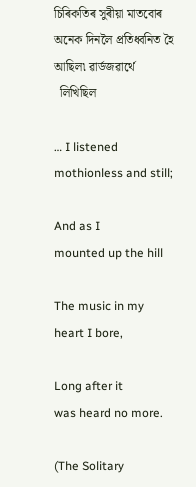চিৰিকতিৰ সুৰীয়া মাতবোৰ
অনেক দিনলৈ প্ৰতিধ্বনিত হৈ আছিল৷ ৱাৰ্ডজৱাৰ্থে
  লিখিছিল

… I listened
mothionless and still;

And as I
mounted up the hill

The music in my
heart I bore,

Long after it
was heard no more.

(The Solitary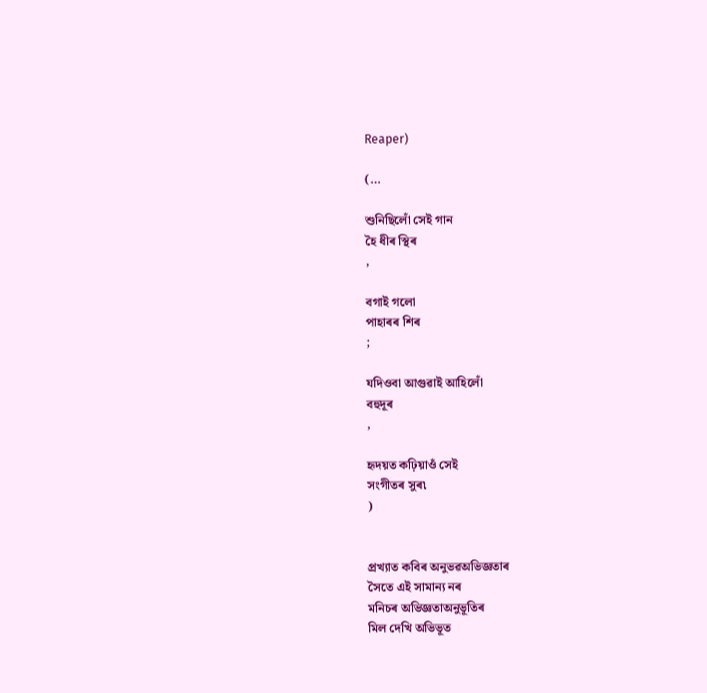Reaper)

(…

শুনিছিলোঁ সেই গান
হৈ ধীৰ স্থিৰ
,

বগাই গলো
পাহাৰৰ শিৰ
;

যদিওবা আগুৱাই আহিলোঁ
বহুদূৰ
,

হৃদয়ত কঢ়িয়াওঁ সেই
সংগীতৰ সুৰ৷
)


প্ৰখ্যাত কবিৰ অনুভৱঅভিজ্ঞতাৰ
সৈতে এই সামান্য নৰ
মনিচৰ অভিজ্ঞতাঅনুভূতিৰ
মিল দেখি অভিভূত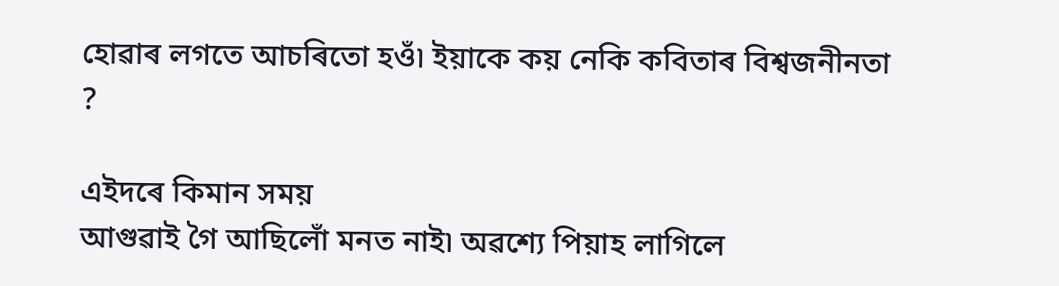হোৱাৰ লগতে আচৰিতো হওঁ৷ ইয়াকে কয় নেকি কবিতাৰ বিশ্বজনীনতা
?

এইদৰে কিমান সময়
আগুৱাই গৈ আছিলোঁ মনত নাই৷ অৱশ্যে পিয়াহ লাগিলে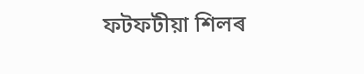ফটফটীয়া শিলৰ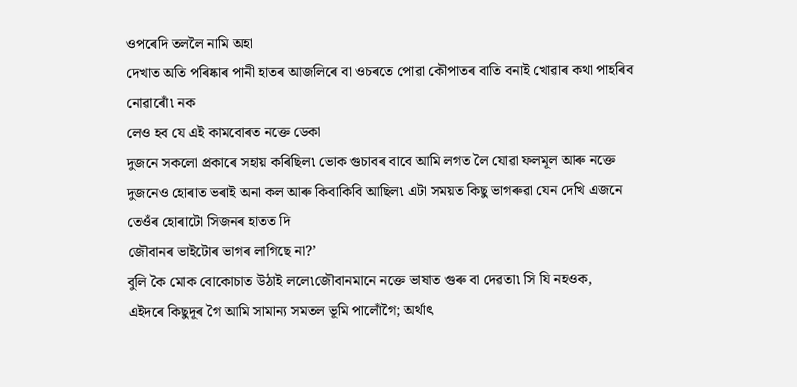ওপৰেদি তললৈ নামি অহা
দেখাত অতি পৰিষ্কাৰ পানী হাতৰ আজলিৰে বা ওচৰতে পোৱা কৌপাতৰ বাতি বনাই খোৱাৰ কথা পাহৰিব
নোৱাৰোঁ৷ নক
লেও হব যে এই কামবোৰত নক্তে ডেকা
দুজনে সকলো প্ৰকাৰে সহায় কৰিছিল৷ ভোক গুচাবৰ বাবে আমি লগত লৈ যোৱা ফলমূল আৰু নক্তে
দুজনেও হোৰাত ভৰাই অনা কল আৰু কিবাকিবি আছিল৷ এটা সময়ত কিছু ভাগৰুৱা যেন দেখি এজনে
তেওঁৰ হোৰাটো সিজনৰ হাতত দি
জৌবানৰ ভাইটোৰ ভাগৰ লাগিছে না?’
বুলি কৈ মোক বোকোচাত উঠাই ললে৷জৌবানমানে নক্তে ভাষাত গুৰু বা দেৱতা৷ সি যি নহওক,
এইদৰে কিছুদূৰ গৈ আমি সামান্য সমতল ভূমি পালোঁগৈ; অৰ্থাৎ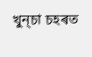খুন্‌চা চহৰত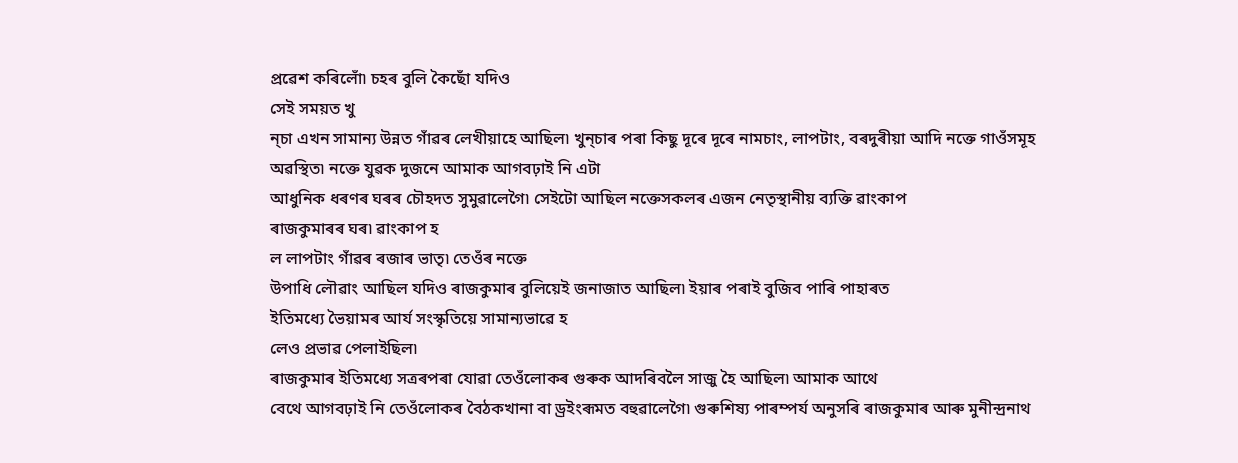প্ৰৱেশ কৰিলোঁ৷ চহৰ বুলি কৈছোঁ যদিও
সেই সময়ত খু
ন্‌চা এখন সামান্য উন্নত গাঁৱৰ লেখীয়াহে আছিল৷ খুন্‌চাৰ পৰা কিছু দূৰে দূৰে নামচাং, লাপটাং, বৰদুৰীয়া আদি নক্তে গাওঁসমূহ অৱস্থিত৷ নক্তে যুৱক দুজনে আমাক আগবঢ়াই নি এটা
আধুনিক ধৰণৰ ঘৰৰ চৌহদত সুমুৱালেগৈ৷ সেইটো আছিল নক্তেসকলৰ এজন নেতৃস্থানীয় ব্যক্তি ৱাংকাপ
ৰাজকুমাৰৰ ঘৰ৷ ৱাংকাপ হ
ল লাপটাং গাঁৱৰ ৰজাৰ ভাতৃ৷ তেওঁৰ নক্তে
উপাধি লৌৱাং আছিল যদিও ৰাজকুমাৰ বুলিয়েই জনাজাত আছিল৷ ইয়াৰ পৰাই বুজিব পাৰি পাহাৰত
ইতিমধ্যে ভৈয়ামৰ আৰ্য সংস্কৃতিয়ে সামান্যভাৱে হ
লেও প্ৰভাৱ পেলাইছিল৷
ৰাজকুমাৰ ইতিমধ্যে সত্ৰৰপৰা যোৱা তেওঁলোকৰ গুৰুক আদৰিবলৈ সাজু হৈ আছিল৷ আমাক আথে
বেথে আগবঢ়াই নি তেওঁলোকৰ বৈঠকখানা বা ড্ৰইংৰূমত বহুৱালেগৈ৷ গুৰুশিষ্য পাৰম্পৰ্য অনুসৰি ৰাজকুমাৰ আৰু মুনীন্দ্ৰনাথ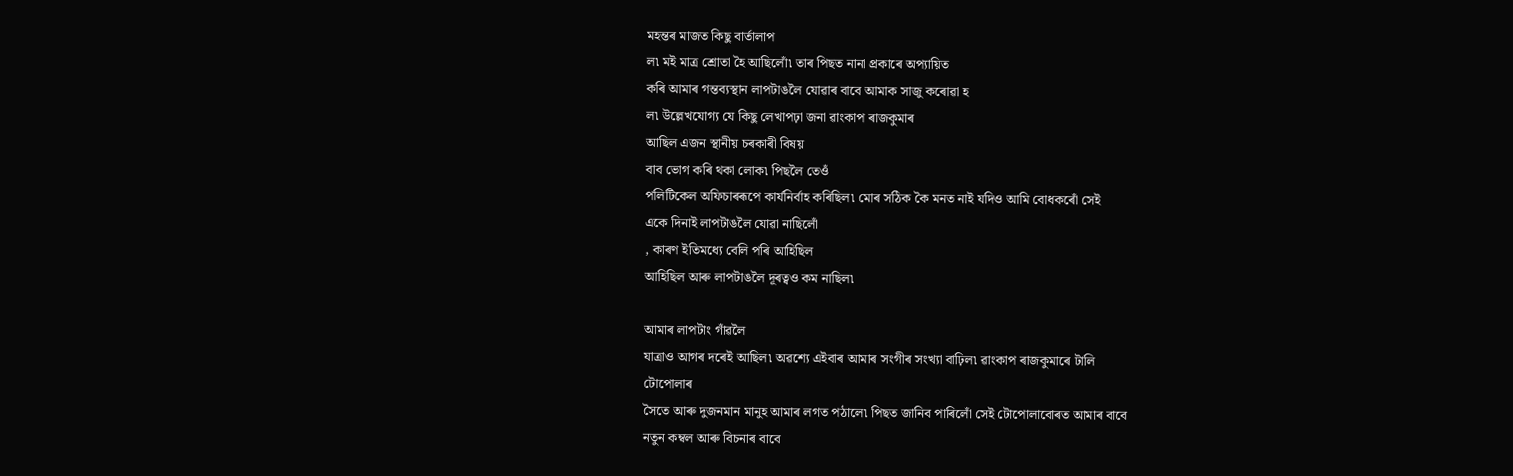মহন্তৰ মাজত কিছু বাৰ্তালাপ
ল৷ মই মাত্ৰ শ্ৰোতা হৈ আছিলোঁ৷ তাৰ পিছত নানা প্ৰকাৰে অপ্যায়িত
কৰি আমাৰ গন্তব্যস্থান লাপটাঙলৈ যোৱাৰ বাবে আমাক সাজু কৰোৱা হ
ল৷ উল্লেখযোগ্য যে কিছু লেখাপঢ়া জনা ৱাংকাপ ৰাজকুমাৰ
আছিল এজন স্থানীয় চৰকাৰী বিষয়
বাব ভোগ কৰি থকা লোক৷ পিছলৈ তেওঁ
পলিটিকেল অফিচাৰৰূপে কাৰ্যনিৰ্বাহ কৰিছিল৷ মোৰ সঠিক কৈ মনত নাই যদিও আমি বোধকৰোঁ সেই
একে দিনাই লাপটাঙলৈ যোৱা নাছিলোঁ
, কাৰণ ইতিমধ্যে বেলি পৰি আহিছিল
আহিছিল আৰু লাপটাঙলৈ দূৰত্বও কম নাছিল৷

আমাৰ লাপটাং গাঁৱলৈ
যাত্ৰাও আগৰ দৰেই আছিল৷ অৱশ্যে এইবাৰ আমাৰ সংগীৰ সংখ্যা বাঢ়িল৷ ৱাংকাপ ৰাজকুমাৰে টালি
টোপোলাৰ
সৈতে আৰু দুজনমান মানুহ আমাৰ লগত পঠালে৷ পিছত জানিব পাৰিলোঁ সেই টোপোলাবোৰত আমাৰ বাবে
নতুন কম্বল আৰু বিচনাৰ বাবে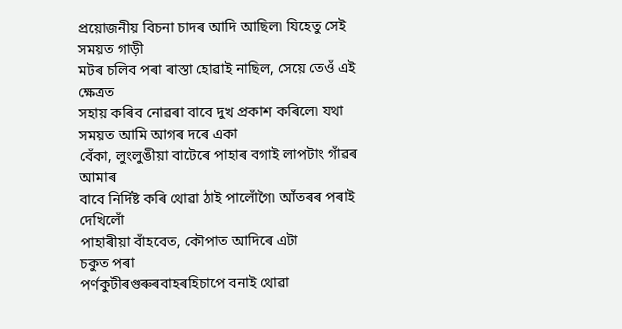প্ৰয়োজনীয় বিচনা চাদৰ আদি আছিল৷ যিহেতু সেই সময়ত গাড়ী
মটৰ চলিব পৰা ৰাস্তা হোৱাই নাছিল, সেয়ে তেওঁ এই ক্ষেত্ৰত
সহায় কৰিব নোৱৰা বাবে দুখ প্ৰকাশ কৰিলে৷ যথা সময়ত আমি আগৰ দৰে একা
বেঁকা, লুংলুঙীয়া বাটেৰে পাহাৰ বগাই লাপটাং গাঁৱৰ আমাৰ
বাবে নিৰ্দিষ্ট কৰি থোৱা ঠাই পালোঁগৈ৷ আঁতৰৰ পৰাই দেখিলোঁ
পাহাৰীয়া বাঁহবেত, কৌপাত আদিৰে এটা
চকুত পৰা
পৰ্ণকুটীৰগুৰুৰবাহৰহিচাপে বনাই থোৱা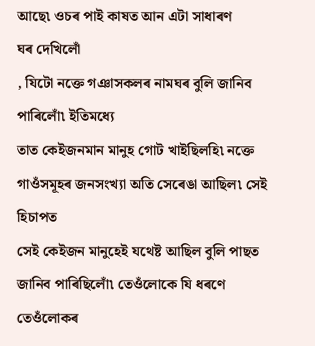আছে৷ ওচৰ পাই কাষত আন এটা সাধাৰণ
ঘৰ দেখিলোঁ
, যিটো নক্তে গঞাসকলৰ নামঘৰ বুলি জানিব পাৰিলোঁ৷ ইতিমধ্যে
তাত কেইজনমান মানুহ গোট খাইছিলহি৷ নক্তে গাওঁসমূহৰ জনসংখ্যা অতি সেৰেঙা আছিল৷ সেই হিচাপত
সেই কেইজন মানুহেই যথেষ্ট আছিল বুলি পাছত জানিব পাৰিছিলোঁ৷ তেওঁলোকে যি ধৰণে তেওঁলোকৰ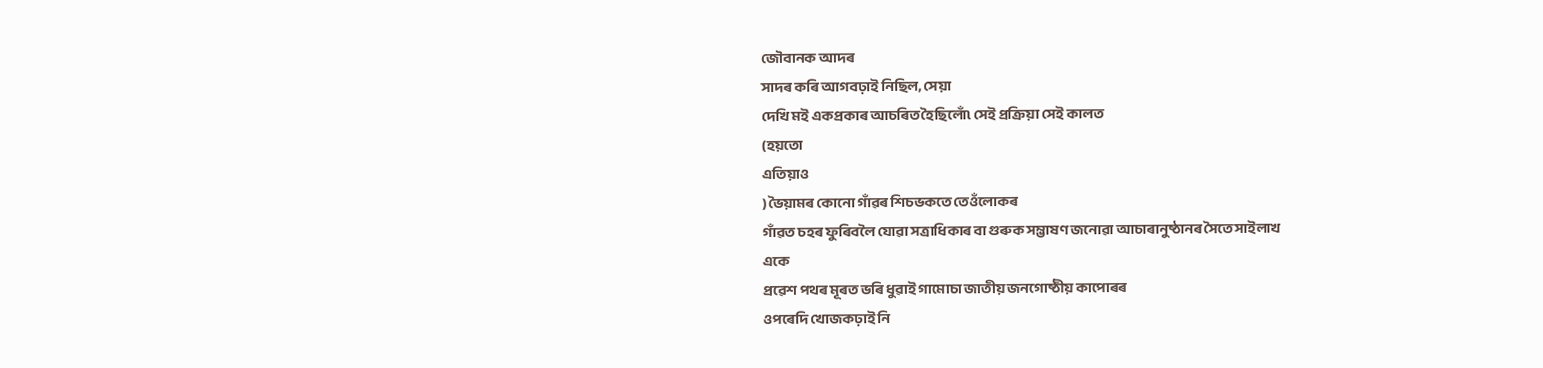জৌবানক আদৰ
সাদৰ কৰি আগবঢ়াই নিছিল, সেয়া
দেখি মই একপ্ৰকাৰ আচৰিত হৈছিলোঁ৷ সেই প্ৰক্ৰিয়া সেই কালত
(হয়তো
এতিয়াও
) ভৈয়ামৰ কোনো গাঁৱৰ শিচভকতে তেওঁলোকৰ
গাঁৱত চহৰ ফুৰিবলৈ যোৱা সত্ৰাধিকাৰ বা গুৰুক সম্ভাষণ জনোৱা আচাৰানুষ্ঠানৰ সৈতে সাইলাখ
একে
প্ৰৱেশ পথৰ মূৰত ভৰি ধুৱাই গামোচা জাতীয় জনগোষ্ঠীয় কাপোৰৰ
ওপৰেদি খোজকঢ়াই নি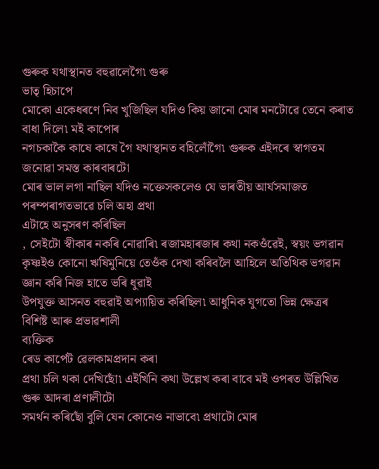গুৰুক যথাস্থানত বহুৱালেগৈ৷ গুৰু
ভাতৃ হিচাপে
মোকো একেধৰণে নিব খুজিছিল যদিও কিয় জানো মোৰ মনটোৱে তেনে কৰাত বাধা দিলে৷ মই কাপোৰ
নগচকাকৈ কাষে কাষে গৈ যথাস্থানত বহিলোঁগৈ৷ গুৰুক এইদৰে স্বাগতম জনোৱা সমস্ত কাৰবাৰটো
মোৰ ভাল লগা নাছিল যদিও নক্তেসকলেও যে ভাৰতীয় আৰ্যসমাজত পৰম্পৰাগতভাৱে চলি অহা প্ৰথা
এটাহে অনুসৰণ কৰিছিল
, সেইটো স্বীকাৰ নকৰি নোৱাৰি৷ ৰজামহাৰজাৰ কথা নকওঁৱেই, স্বয়ং ভগৱান কৃষ্ণইও কোনো ঋষিমুনিয়ে তেওঁক দেখা কৰিবলৈ আহিলে অতিথিক ভগৱান জ্ঞান কৰি নিজ হাতে ভৰি ধুৱাই
উপযুক্ত আসনত বহুৱাই অপ্যায়িত কৰিছিল৷ আধুনিক যুগতো ভিন্ন ক্ষেত্ৰৰ বিশিষ্ট আৰু প্ৰভাৱশালী
ব্যক্তিক
ৰেড কাৰ্পেট ৱেলকামপ্ৰদান কৰা
প্ৰথা চলি থকা দেখিছোঁ৷ এইখিনি কথা উল্লেখ কৰা বাবে মই ওপৰত উল্লিখিত গুৰু আদৰা প্ৰণালীটো
সমৰ্থন কৰিছোঁ বুলি যেন কোনেও নাভাবে৷ প্ৰথাটো মোৰ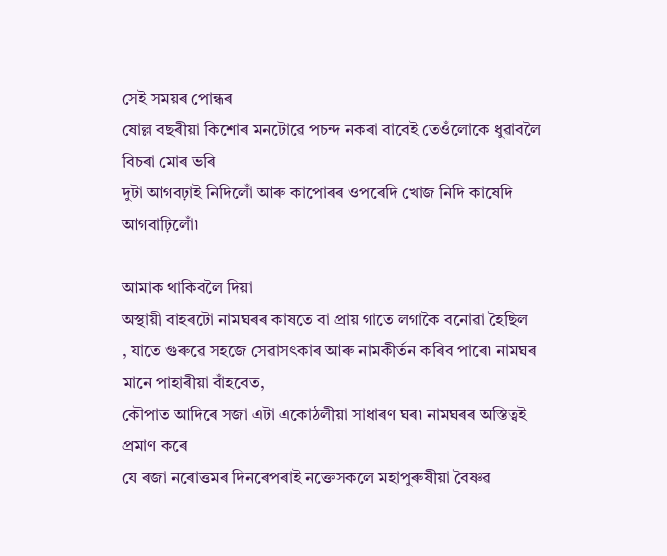সেই সময়ৰ পোন্ধৰ
ষোল্ল বছৰীয়া কিশোৰ মনটোৱে পচন্দ নকৰা বাবেই তেওঁলোকে ধুৱাবলৈ বিচৰা মোৰ ভৰি
দুটা আগবঢ়াই নিদিলোঁ আৰু কাপোৰৰ ওপৰেদি খোজ নিদি কাষেদি আগবাঢ়িলোঁ৷

আমাক থাকিবলৈ দিয়া
অস্থায়ী বাহৰটো নামঘৰৰ কাষতে বা প্ৰায় গাতে লগাকৈ বনোৱা হৈছিল
, যাতে গুৰুৱে সহজে সেৱাসৎকাৰ আৰু নামকীৰ্তন কৰিব পাৰে৷ নামঘৰ মানে পাহাৰীয়া বাঁহবেত,
কৌপাত আদিৰে সজা এটা একোঠলীয়া সাধাৰণ ঘৰ৷ নামঘৰৰ অস্তিত্বই প্ৰমাণ কৰে
যে ৰজা নৰোত্তমৰ দিনৰেপৰাই নক্তেসকলে মহাপুৰুষীয়া বৈষ্ণৱ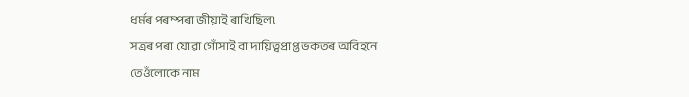ধৰ্মৰ পৰম্পৰা জীয়াই ৰাখিছিল৷
সত্ৰৰ পৰা যোৱা গোঁসাই বা দায়িত্বপ্ৰাপ্ত ভকতৰ অবিহনে তেওঁলোকে নাম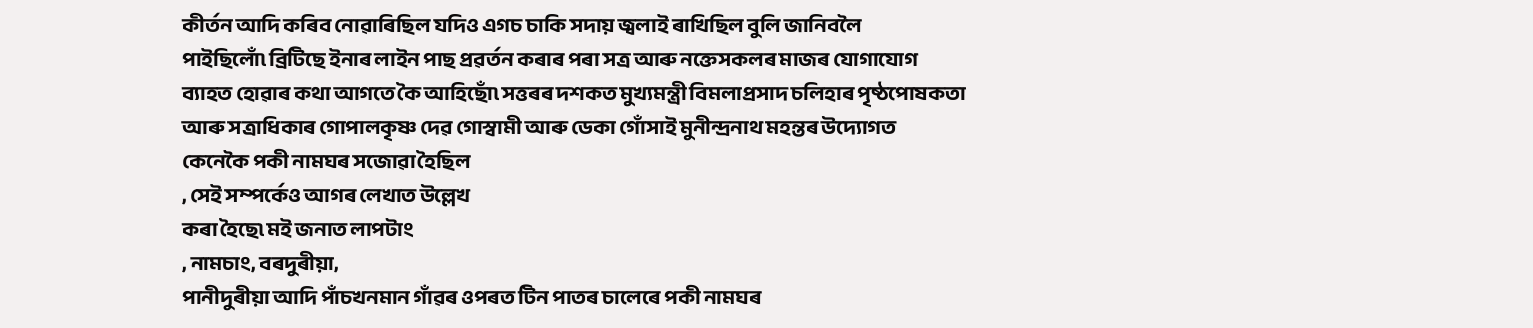কীৰ্তন আদি কৰিব নোৱাৰিছিল যদিও এগচ চাকি সদায় জ্বলাই ৰাখিছিল বুলি জানিবলৈ
পাইছিলোঁ৷ ব্ৰিটিছে ইনাৰ লাইন পাছ প্ৰৱৰ্তন কৰাৰ পৰা সত্ৰ আৰু নক্তেসকলৰ মাজৰ যোগাযোগ
ব্যাহত হোৱাৰ কথা আগতে কৈ আহিছোঁ৷ সত্তৰৰ দশকত মুখ্যমন্ত্ৰী বিমলাপ্ৰসাদ চলিহাৰ পৃষ্ঠপোষকতা
আৰু সত্ৰাধিকাৰ গোপালকৃষ্ণ দেৱ গোস্বামী আৰু ডেকা গোঁসাই মুনীন্দ্ৰনাথ মহন্তৰ উদ্যোগত
কেনেকৈ পকী নামঘৰ সজোৱা হৈছিল
, সেই সম্পৰ্কেও আগৰ লেখাত উল্লেখ
কৰা হৈছে৷ মই জনাত লাপটাং
, নামচাং, বৰদুৰীয়া,
পানীদুৰীয়া আদি পাঁচখনমান গাঁৱৰ ওপৰত টিন পাতৰ চালেৰে পকী নামঘৰ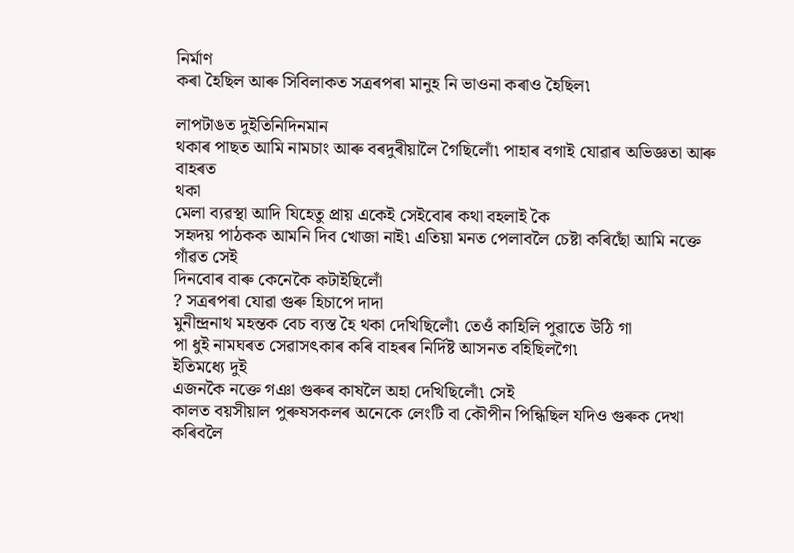নিৰ্মাণ
কৰা হৈছিল আৰু সিবিলাকত সত্ৰৰপৰা মানুহ নি ভাওনা কৰাও হৈছিল৷

লাপটাঙত দুইতিনিদিনমান
থকাৰ পাছত আমি নামচাং আৰু বৰদুৰীয়ালৈ গৈছিলোঁ৷ পাহাৰ বগাই যোৱাৰ অভিজ্ঞতা আৰু বাহৰত
থকা
মেলা ব্যৱস্থা আদি যিহেতু প্ৰায় একেই সেইবোৰ কথা বহলাই কৈ
সহৃদয় পাঠকক আমনি দিব খোজা নাই৷ এতিয়া মনত পেলাবলৈ চেষ্টা কৰিছোঁ আমি নক্তে গাঁৱত সেই
দিনবোৰ বাৰু কেনেকৈ কটাইছিলোঁ
? সত্ৰৰপৰা যোৱা গুৰু হিচাপে দাদা
মুনীন্দ্ৰনাথ মহন্তক বেচ ব্যস্ত হৈ থকা দেখিছিলোঁ৷ তেওঁ কাহিলি পুৱাতে উঠি গা
পা ধুই নামঘৰত সেৱাসৎকাৰ কৰি বাহৰৰ নিৰ্দিষ্ট আসনত বহিছিলগৈ৷
ইতিমধ্যে দুই
এজনকৈ নক্তে গঞা গুৰুৰ কাষলৈ অহা দেখিছিলোঁ৷ সেই
কালত বয়সীয়াল পুৰুষসকলৰ অনেকে লেংটি বা কৌপীন পিন্ধিছিল যদিও গুৰুক দেখা কৰিবলৈ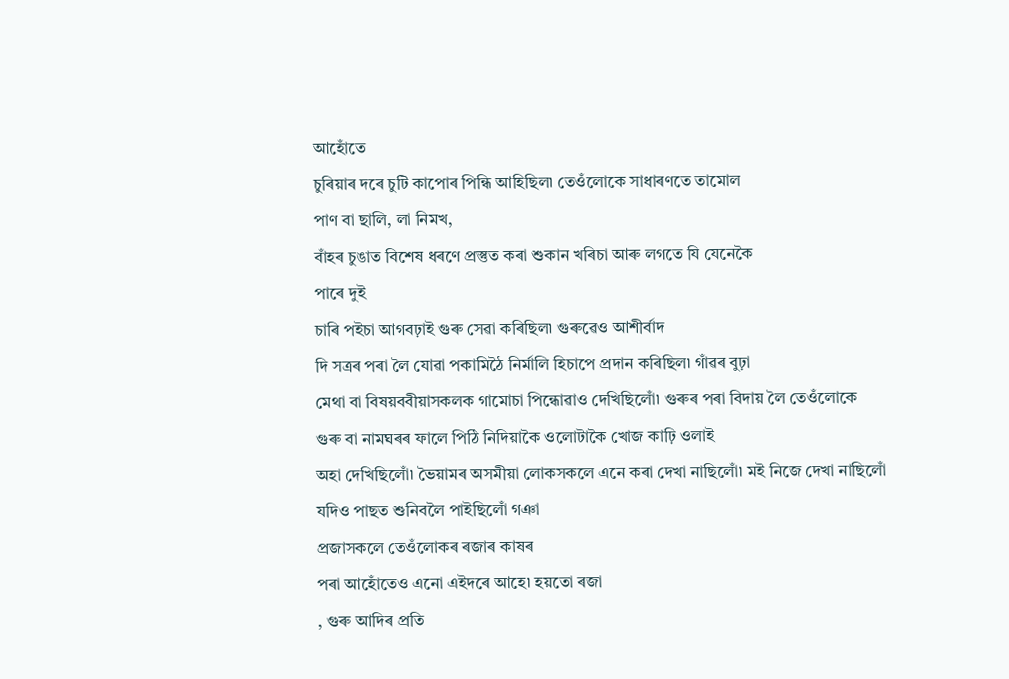আহোঁতে
চুৰিয়াৰ দৰে চুটি কাপোৰ পিন্ধি আহিছিল৷ তেওঁলোকে সাধাৰণতে তামোল
পাণ বা ছালি, লা নিমখ,
বাঁহৰ চুঙাত বিশেষ ধৰণে প্ৰস্তুত কৰা শুকান খৰিচা আৰু লগতে যি যেনেকৈ
পাৰে দুই
চাৰি পইচা আগবঢ়াই গুৰু সেৱা কৰিছিল৷ গুৰুৱেও আশীৰ্বাদ
দি সত্ৰৰ পৰা লৈ যোৱা পকামিঠৈ নিৰ্মালি হিচাপে প্ৰদান কৰিছিল৷ গাঁৱৰ বুঢ়া
মেথা বা বিষয়ববীয়াসকলক গামোচা পিন্ধোৱাও দেখিছিলোঁ৷ গুৰুৰ পৰা বিদায় লৈ তেওঁলোকে
গুৰু বা নামঘৰৰ ফালে পিঠি নিদিয়াকৈ ওলোটাকৈ খোজ কাঢ়ি ওলাই
অহা দেখিছিলোঁ৷ ভৈয়ামৰ অসমীয়া লোকসকলে এনে কৰা দেখা নাছিলোঁ৷ মই নিজে দেখা নাছিলোঁ
যদিও পাছত শুনিবলৈ পাইছিলোঁ গঞা
প্ৰজাসকলে তেওঁলোকৰ ৰজাৰ কাষৰ
পৰা আহোঁতেও এনো এইদৰে আহে৷ হয়তো ৰজা
, গুৰু আদিৰ প্ৰতি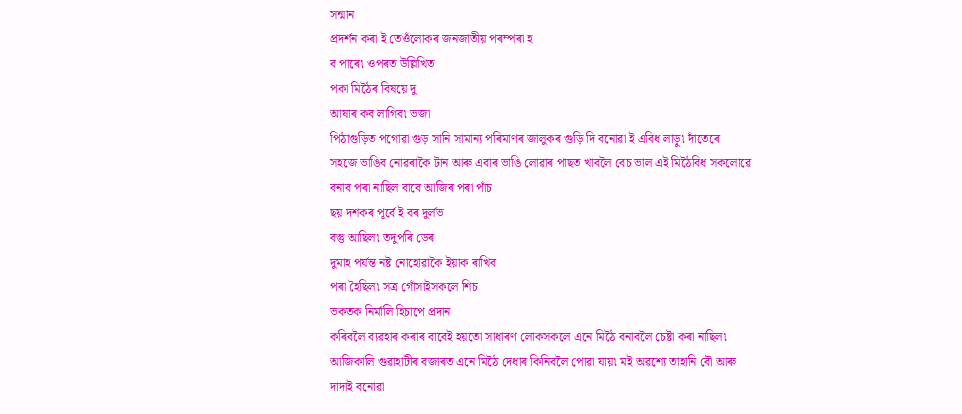সন্মান
প্ৰদৰ্শন কৰা ই তেওঁলোকৰ জনজাতীয় পৰম্পৰা হ
ব পাৰে৷ ওপৰত উল্লিখিত
পকা মিঠৈৰ বিষয়ে দু
আষাৰ কব লাগিব৷ ভজা
পিঠাগুড়িত পগোৱা গুড় সানি সামান্য পৰিমাণৰ জালুকৰ গুড়ি দি বনোৱা ই এবিধ লাড়ু৷ দাঁতেৰে
সহজে ভাঙিব নোৱৰাকৈ টান আৰু এবাৰ ভাঙি লোৱাৰ পাছত খাবলৈ বেচ ভাল এই মিঠৈবিধ সকলোৱে
বনাব পৰা নাছিল বাবে আজিৰ পৰা পাঁচ
ছয় দশকৰ পূৰ্বে ই বৰ দুৰ্লভ
বস্তু আছিল৷ তদুপৰি ডেৰ
দুমাহ পৰ্যন্ত নষ্ট নোহোৱাকৈ ইয়াক ৰাখিব
পৰা হৈছিল৷ সত্ৰ গোঁসাইসকলে শিচ
ভকতক নিৰ্মালি হিচাপে প্ৰদান
কৰিবলৈ ব্যৱহাৰ কৰাৰ বাবেই হয়তো সাধাৰণ লোকসকলে এনে মিঠৈ বনাবলৈ চেষ্টা কৰা নাছিল৷
আজিকালি গুৱাহাটীৰ বজাৰত এনে মিঠৈ দেধাৰ কিনিবলৈ পোৱা যায়৷ মই অৱশ্যে তাহানি বৌ আৰু
দাদাই বনোৱা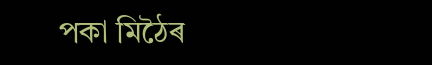পকা মিঠৈৰ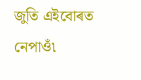জুতি এইবোৰত নেপাওঁ৷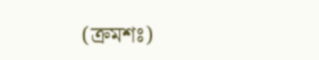(ক্ৰমশঃ)